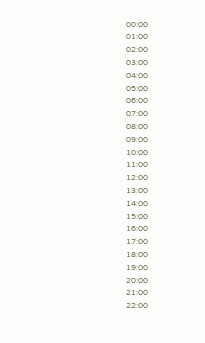00:00
01:00
02:00
03:00
04:00
05:00
06:00
07:00
08:00
09:00
10:00
11:00
12:00
13:00
14:00
15:00
16:00
17:00
18:00
19:00
20:00
21:00
22:00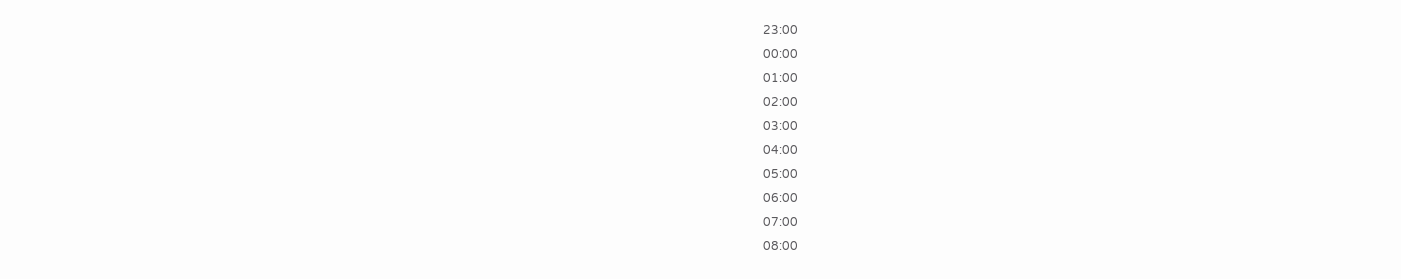23:00
00:00
01:00
02:00
03:00
04:00
05:00
06:00
07:00
08:00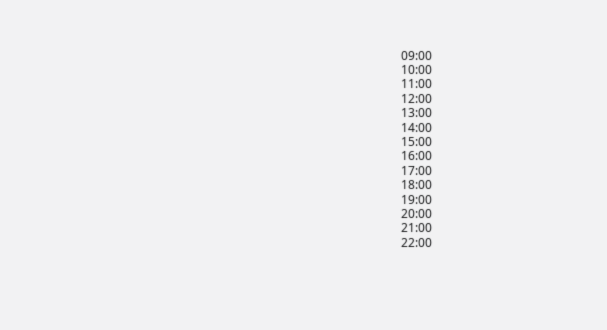09:00
10:00
11:00
12:00
13:00
14:00
15:00
16:00
17:00
18:00
19:00
20:00
21:00
22:00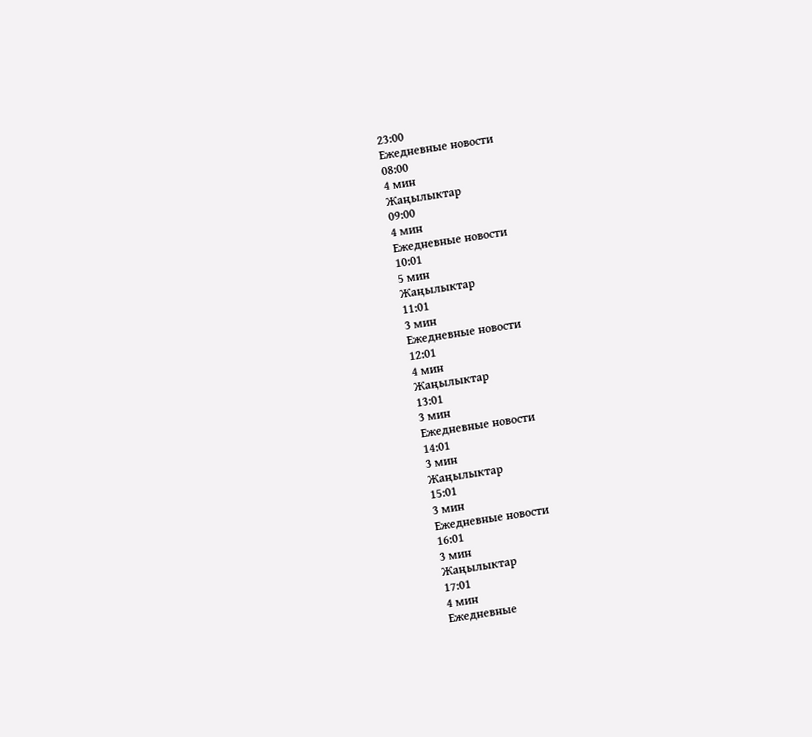23:00
Ежедневные новости
08:00
4 мин
Жаңылыктар
09:00
4 мин
Ежедневные новости
10:01
5 мин
Жаңылыктар
11:01
3 мин
Ежедневные новости
12:01
4 мин
Жаңылыктар
13:01
3 мин
Ежедневные новости
14:01
3 мин
Жаңылыктар
15:01
3 мин
Ежедневные новости
16:01
3 мин
Жаңылыктар
17:01
4 мин
Ежедневные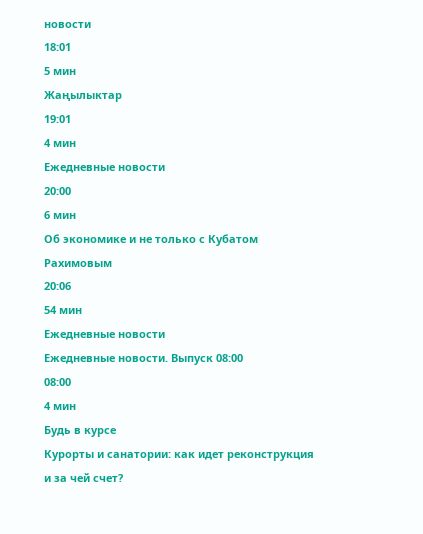новости
18:01
5 мин
Жаңылыктар
19:01
4 мин
Ежедневные новости
20:00
6 мин
Об экономике и не только с Кубатом Рахимовым
20:06
54 мин
Ежедневные новости
Ежедневные новости. Выпуск 08:00
08:00
4 мин
Будь в курсе
Курорты и санатории: как идет реконструкция и за чей счет?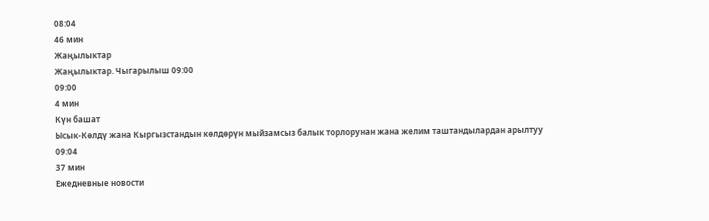08:04
46 мин
Жаңылыктар
Жаңылыктар. Чыгарылыш 09:00
09:00
4 мин
Күн башат
Ысык-Көлдү жана Кыргызстандын көлдөрүн мыйзамсыз балык торлорунан жана желим таштандылардан арылтуу
09:04
37 мин
Ежедневные новости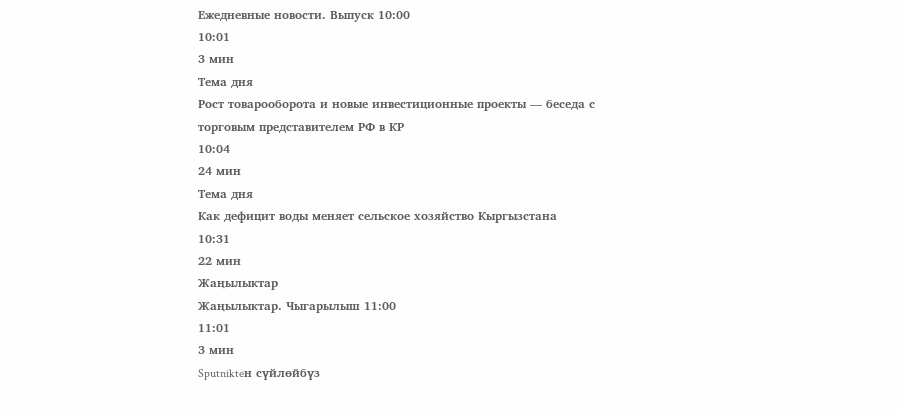Ежедневные новости. Выпуск 10:00
10:01
3 мин
Тема дня
Рост товарооборота и новые инвестиционные проекты — беседа с торговым представителем РФ в КР
10:04
24 мин
Тема дня
Как дефицит воды меняет сельское хозяйство Кыргызстана
10:31
22 мин
Жаңылыктар
Жаңылыктар. Чыгарылыш 11:00
11:01
3 мин
Sputnikteн сүйлөйбүз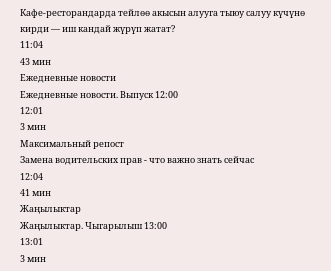Кафе-ресторандарда тейлөө акысын алууга тыюу салуу күчүнө кирди — иш кандай жүрүп жатат?
11:04
43 мин
Ежедневные новости
Ежедневные новости. Выпуск 12:00
12:01
3 мин
Максимальный репост
Замена водительских прав - что важно знать сейчас
12:04
41 мин
Жаңылыктар
Жаңылыктар. Чыгарылыш 13:00
13:01
3 мин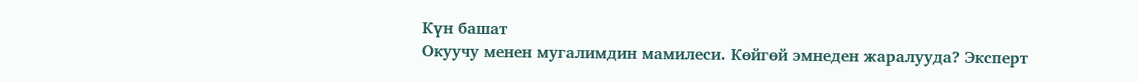Күн башат
Окуучу менен мугалимдин мамилеси. Көйгөй эмнеден жаралууда? Эксперт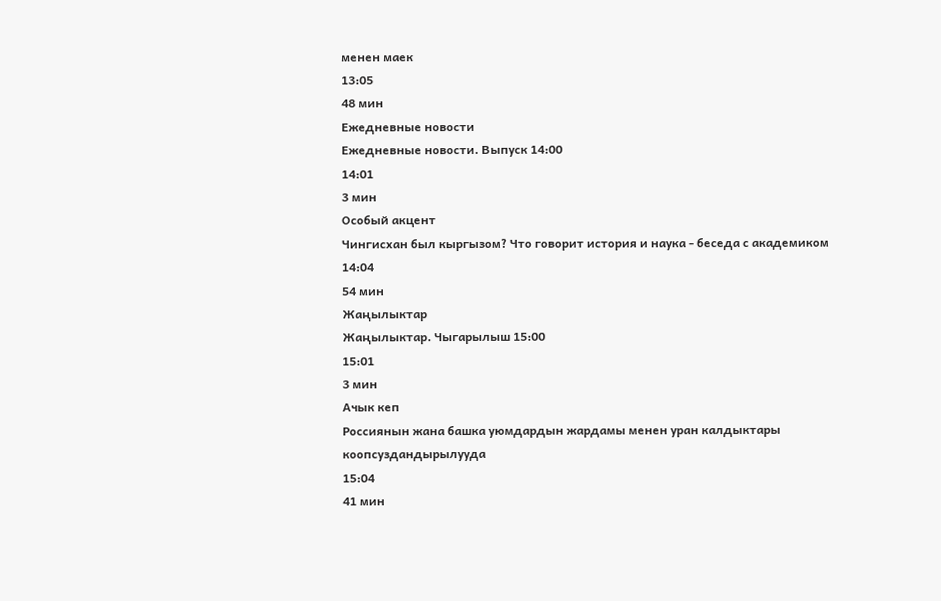менен маек
13:05
48 мин
Ежедневные новости
Ежедневные новости. Выпуск 14:00
14:01
3 мин
Особый акцент
Чингисхан был кыргызом? Что говорит история и наука - беседа с академиком
14:04
54 мин
Жаңылыктар
Жаңылыктар. Чыгарылыш 15:00
15:01
3 мин
Ачык кеп
Россиянын жана башка уюмдардын жардамы менен уран калдыктары коопсуздандырылууда
15:04
41 мин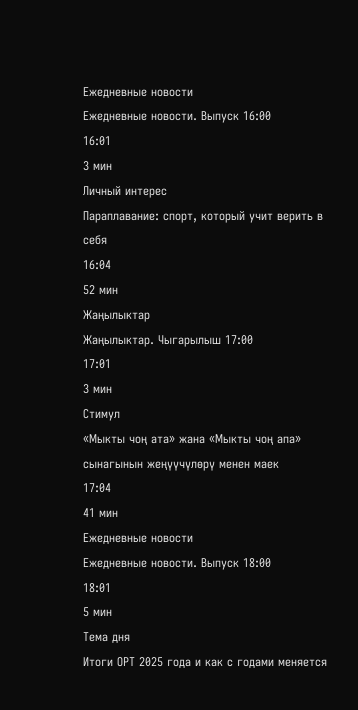Ежедневные новости
Ежедневные новости. Выпуск 16:00
16:01
3 мин
Личный интерес
Параплавание: спорт, который учит верить в себя
16:04
52 мин
Жаңылыктар
Жаңылыктар. Чыгарылыш 17:00
17:01
3 мин
Стимул
«Мыкты чоң ата» жана «Мыкты чоң апа» сынагынын жеңүүчүлөрү менен маек
17:04
41 мин
Ежедневные новости
Ежедневные новости. Выпуск 18:00
18:01
5 мин
Тема дня
Итоги ОРТ 2025 года и как с годами меняется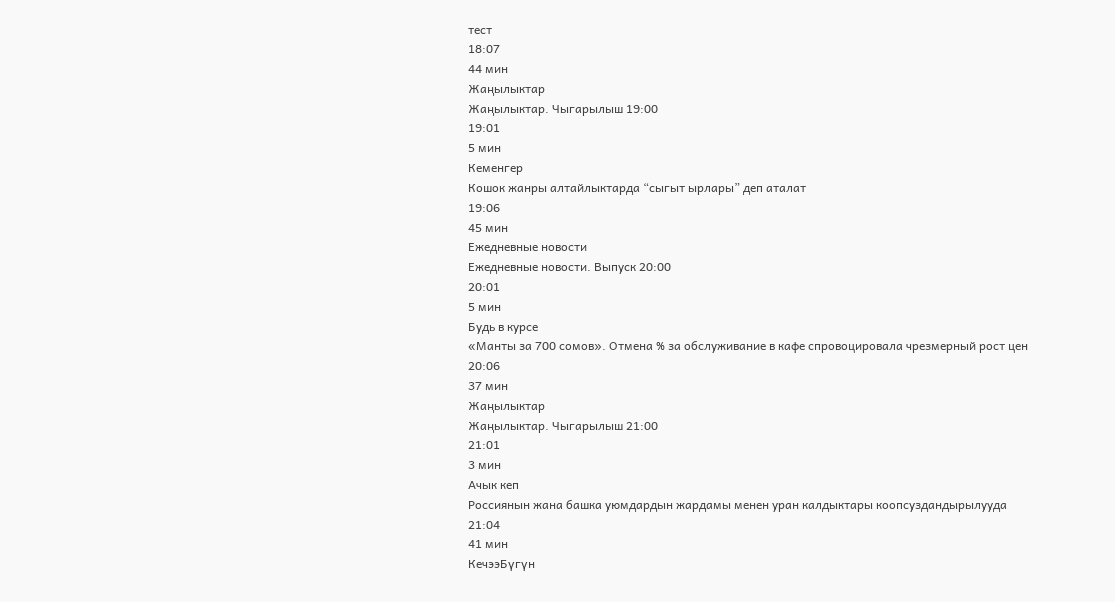тест
18:07
44 мин
Жаңылыктар
Жаңылыктар. Чыгарылыш 19:00
19:01
5 мин
Кеменгер
Кошок жанры алтайлыктарда “сыгыт ырлары” деп аталат
19:06
45 мин
Ежедневные новости
Ежедневные новости. Выпуск 20:00
20:01
5 мин
Будь в курсе
«Манты за 700 сомов». Отмена % за обслуживание в кафе спровоцировала чрезмерный рост цен
20:06
37 мин
Жаңылыктар
Жаңылыктар. Чыгарылыш 21:00
21:01
3 мин
Ачык кеп
Россиянын жана башка уюмдардын жардамы менен уран калдыктары коопсуздандырылууда
21:04
41 мин
КечээБүгүн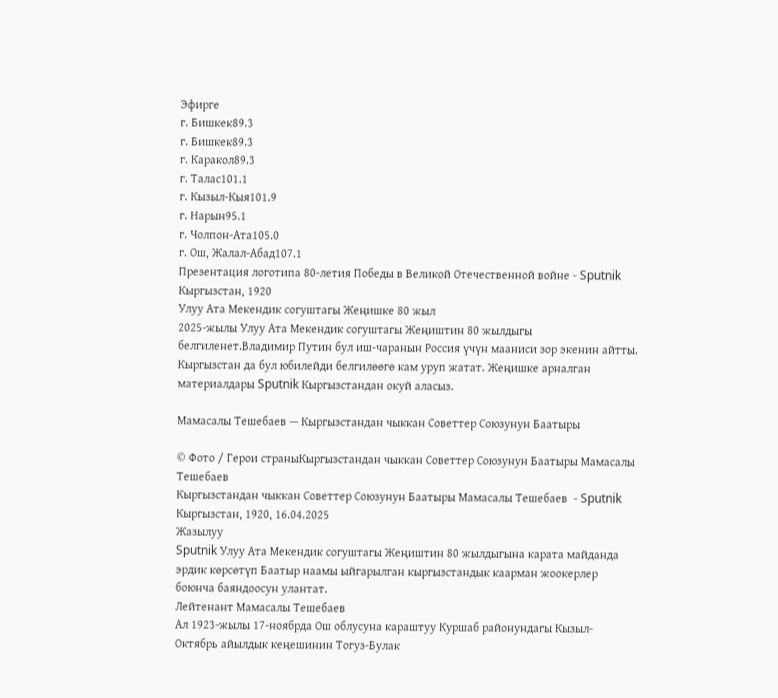Эфирге
г. Бишкек89.3
г. Бишкек89.3
г. Каракол89.3
г. Талас101.1
г. Кызыл-Кыя101.9
г. Нарын95.1
г. Чолпон-Ата105.0
г. Ош, Жалал-Абад107.1
Презентация логотипа 80-летия Победы в Великой Отечественной войне - Sputnik Кыргызстан, 1920
Улуу Ата Мекендик согуштагы Жеңишке 80 жыл
2025-жылы Улуу Ата Мекендик согуштагы Жеңиштин 80 жылдыгы белгиленет.Владимир Путин бул иш-чаранын Россия үчүн мааниси зор экенин айтты. Кыргызстан да бул юбилейди белгилөөгө кам уруп жатат. Жеңишке арналган материалдары Sputnik Кыргызстандан окуй аласыз.

Мамасалы Тешебаев — Кыргызстандан чыккан Советтер Союзунун Баатыры

© Фото / Герои страныКыргызстандан чыккан Советтер Союзунун Баатыры Мамасалы Тешебаев
Кыргызстандан чыккан Советтер Союзунун Баатыры Мамасалы Тешебаев  - Sputnik Кыргызстан, 1920, 16.04.2025
Жазылуу
Sputnik Улуу Ата Мекендик согуштагы Жеңиштин 80 жылдыгына карата майданда эрдик көрсөтүп Баатыр наамы ыйгарылган кыргызстандык каарман жоокерлер боюнча баяндоосун улантат.
Лейтенант Мамасалы Тешебаев
Ал 1923-жылы 17-ноябрда Ош облусуна караштуу Куршаб районундагы Кызыл-Октябрь айылдык кеңешинин Тогуз-Булак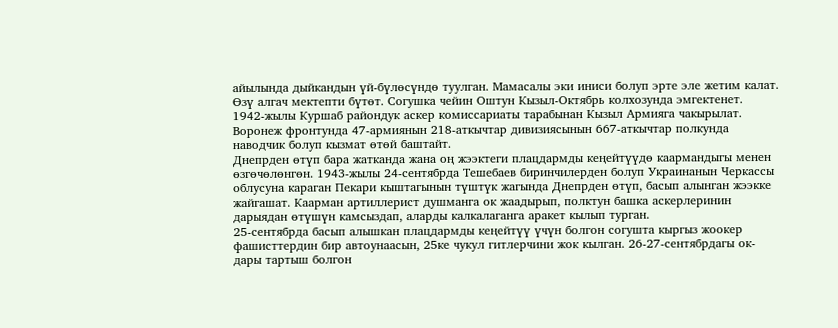айылында дыйкандын үй-бүлөсүндө туулган. Мамасалы эки иниси болуп эрте эле жетим калат. Өзү алгач мектепти бүтөт. Согушка чейин Оштун Кызыл-Октябрь колхозунда эмгектенет.
1942-жылы Куршаб райондук аскер комиссариаты тарабынан Кызыл Армияга чакырылат. Воронеж фронтунда 47-армиянын 218-аткычтар дивизиясынын 667-аткычтар полкунда наводчик болуп кызмат өтөй баштайт.
Днепрден өтүп бара жатканда жана оң жээктеги плацдармды кеңейтүүдө каармандыгы менен өзгөчөлөнгөн. 1943-жылы 24-сентябрда Тешебаев биринчилерден болуп Украинанын Черкассы облусуна караган Пекари кыштагынын түштүк жагында Днепрден өтүп, басып алынган жээкке жайгашат. Каарман артиллерист душманга ок жаадырып, полктун башка аскерлеринин дарыядан өтүшүн камсыздап, аларды калкалаганга аракет кылып турган.
25-сентябрда басып алышкан плацдармды кеңейтүү үчүн болгон согушта кыргыз жоокер фашисттердин бир автоунаасын, 25ке чукул гитлерчини жок кылган. 26-27-сентябрдагы ок-дары тартыш болгон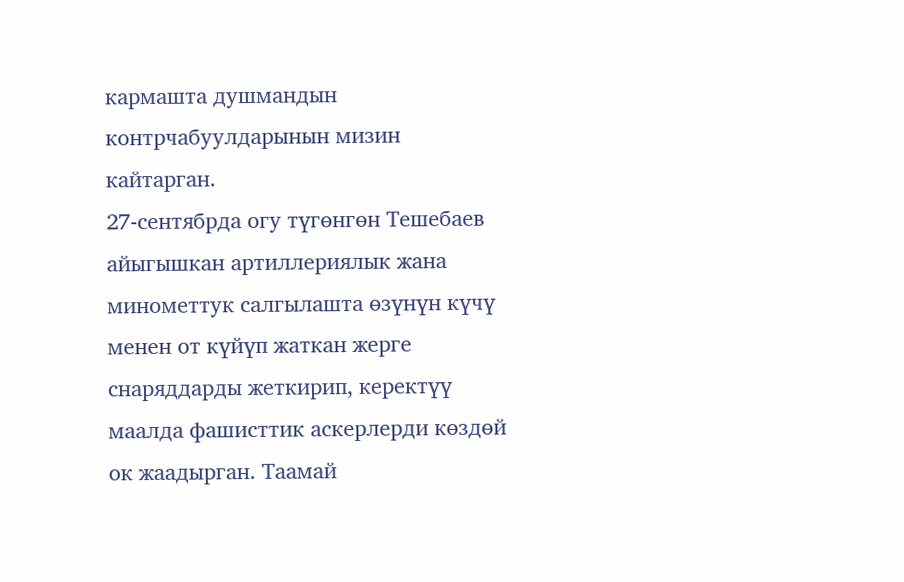кармашта душмандын контрчабуулдарынын мизин кайтарган.
27-сентябрда огу түгөнгөн Тешебаев айыгышкан артиллериялык жана минометтук салгылашта өзүнүн күчү менен от күйүп жаткан жерге снаряддарды жеткирип, керектүү маалда фашисттик аскерлерди көздөй ок жаадырган. Таамай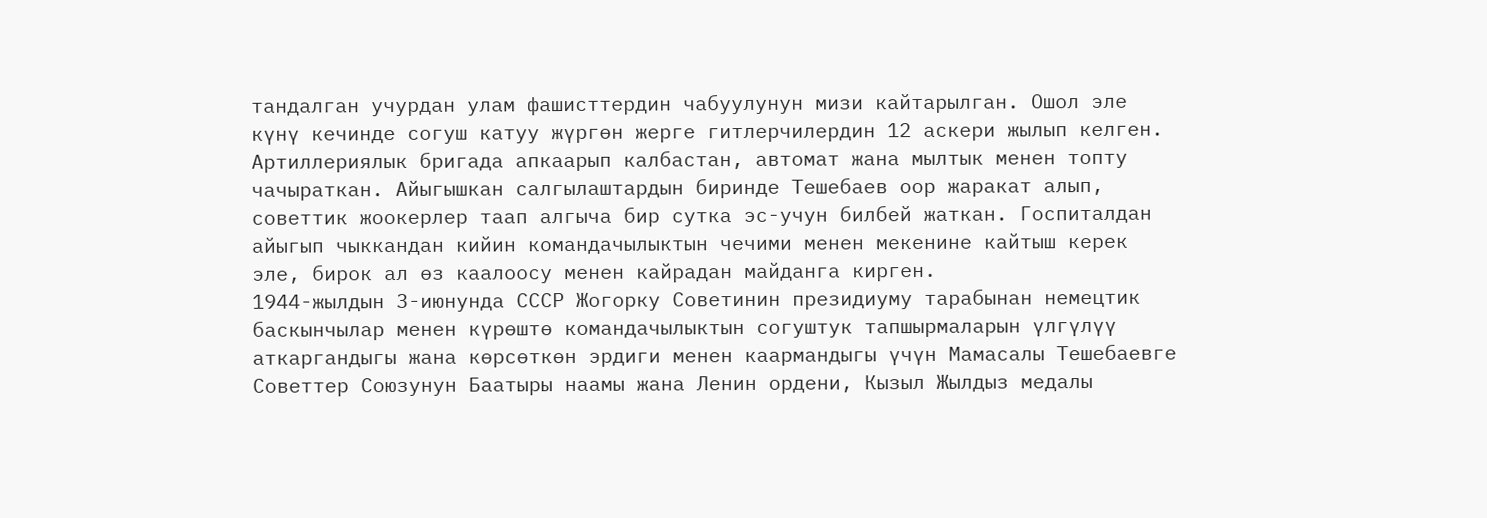тандалган учурдан улам фашисттердин чабуулунун мизи кайтарылган. Ошол эле күнү кечинде согуш катуу жүргөн жерге гитлерчилердин 12 аскери жылып келген. Артиллериялык бригада апкаарып калбастан, автомат жана мылтык менен топту чачыраткан. Айыгышкан салгылаштардын биринде Тешебаев оор жаракат алып, советтик жоокерлер таап алгыча бир сутка эс-учун билбей жаткан. Госпиталдан айыгып чыккандан кийин командачылыктын чечими менен мекенине кайтыш керек эле, бирок ал өз каалоосу менен кайрадан майданга кирген.
1944-жылдын 3-июнунда СССР Жогорку Советинин президиуму тарабынан немецтик баскынчылар менен күрөштө командачылыктын согуштук тапшырмаларын үлгүлүү аткаргандыгы жана көрсөткөн эрдиги менен каармандыгы үчүн Мамасалы Тешебаевге Советтер Союзунун Баатыры наамы жана Ленин ордени, Кызыл Жылдыз медалы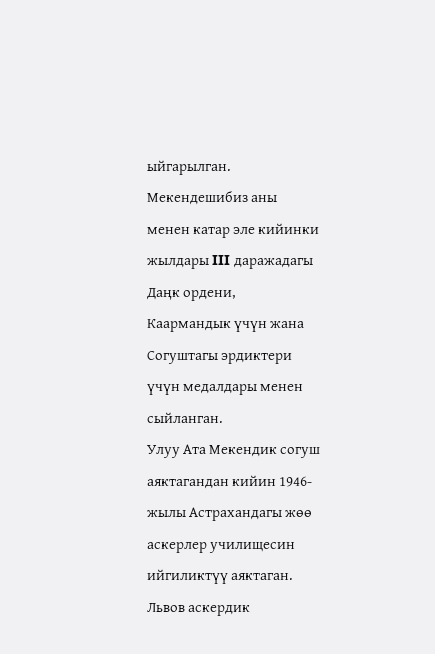ыйгарылган.
Мекендешибиз аны менен катар эле кийинки жылдары III даражадагы Даңк ордени, Каармандык үчүн жана Согуштагы эрдиктери үчүн медалдары менен сыйланган.
Улуу Ата Мекендик согуш аяктагандан кийин 1946-жылы Астрахандагы жөө аскерлер училищесин ийгиликтүү аяктаган. Львов аскердик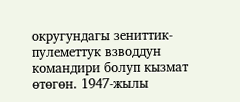округундагы зениттик-пулеметтук взводдун командири болуп кызмат өтөгөн. 1947-жылы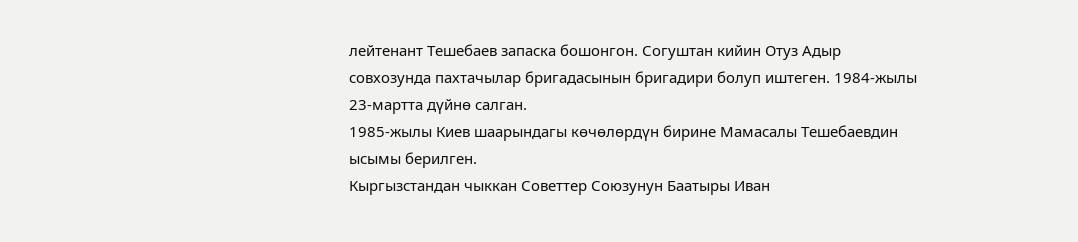лейтенант Тешебаев запаска бошонгон. Согуштан кийин Отуз Адыр совхозунда пахтачылар бригадасынын бригадири болуп иштеген. 1984-жылы 23-мартта дүйнө салган.
1985-жылы Киев шаарындагы көчөлөрдүн бирине Мамасалы Тешебаевдин ысымы берилген.
Кыргызстандан чыккан Советтер Союзунун Баатыры Иван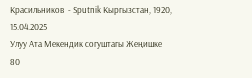Красильников  - Sputnik Кыргызстан, 1920, 15.04.2025
Улуу Ата Мекендик согуштагы Жеңишке 80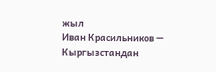жыл
Иван Красильников — Кыргызстандан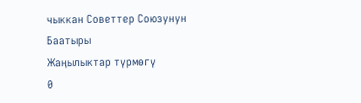чыккан Советтер Союзунун Баатыры
Жаңылыктар түрмөгү
0